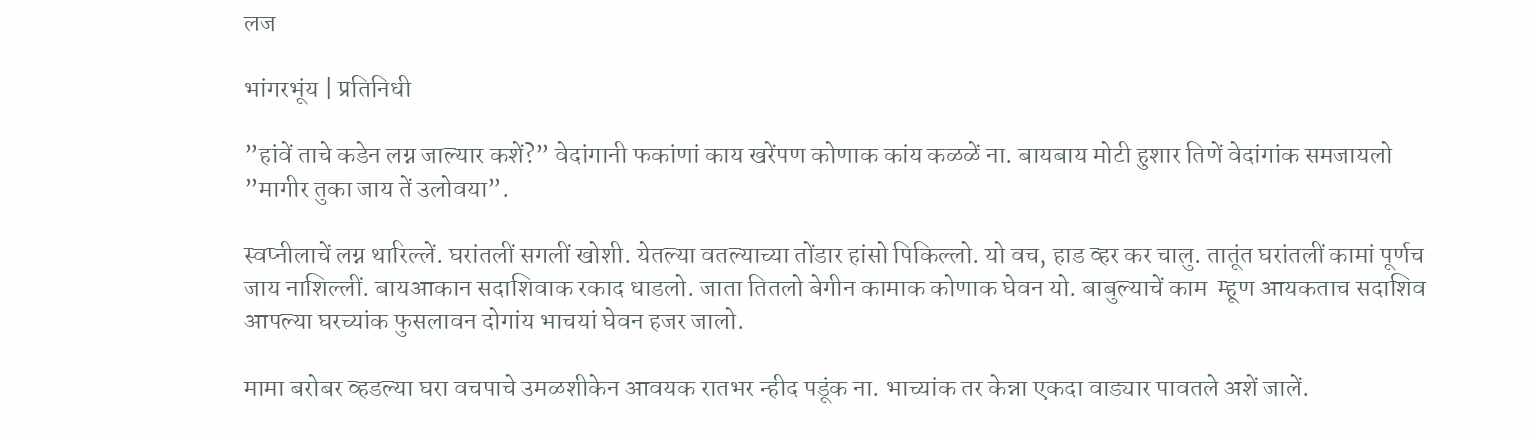लज

भांगरभूंय | प्रतिनिधी

”हांवें ताचे कडेन लग्न जाल्यार कशें?” वेदांगानी फकांणां काय खरेंपण कोणाक कांय कळळें ना. बायबाय मोटी हुशार तिणें वेदांगांक समजायलो ”मागीर तुका जाय तें उलोवया”.

स्वप्नीलाचें लग्न थारिल्लें. घरांतलीं सगलीं खोशी. येतल्या वतल्याच्या तोंडार हांसो पिकिल्लो. यो वच, हाड व्हर कर चालु. तातूंत घरांतलीं कामां पूर्णच जाय नाशिल्लीं. बायआकान सदाशिवाक रकाद धाडलो. जाता तितलो बेगीन कामाक कोणाक घेवन यो. बाबुल्याचें काम  म्हूण आयकताच सदाशिव आपल्या घरच्यांक फुसलावन दोगांय भाचयां घेवन हजर जालो.

मामा बरोबर व्हडल्या घरा वचपाचे उमळशीकेन आवयक रातभर न्हीद पडूंक ना. भाच्यांक तर केन्ना एकदा वाड्यार पावतले अशें जालें.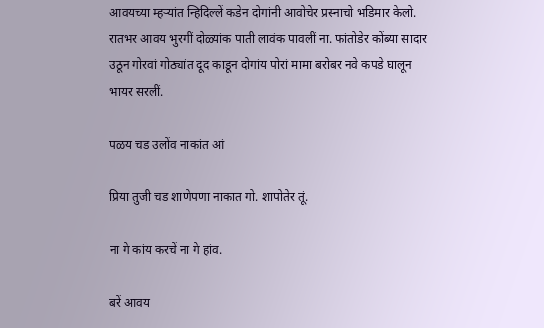आवयच्या म्हऱ्यांत न्हिदिल्लें कडेन दोगांनी आवोचेर प्रस्नाचो भडिमार केलो. रातभर आवय भुरगीं दोळ्यांक पाती लावंक पावलीं ना. फांतोडेर कोंब्या सादार उठून गोरवां गोठ्यांत दूद काडून दोगांय पोरां मामा बरोबर नवे कपडे घालून भायर सरलीं.

पळय चड उलोंव नाकांत आं

प्रिया तुजी चड शाणेपणा नाकात गो. शापोतेर तूं.

ना गे कांय करचें ना गे हांव.

बरें आवय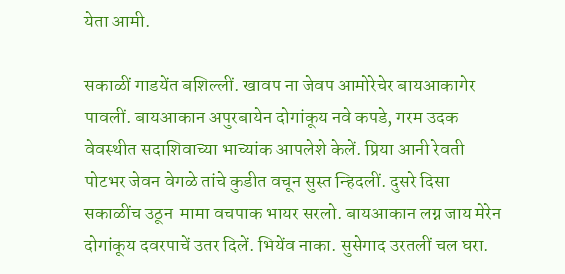येता आमी.

सकाळीं गाडयेंत बशिल्लीं. खावप ना जेवप आमोरेचेर बायआकागेर पावलीं. बायआकान अपुरबायेन दोगांकूय नवे कपडे, गरम उदक वेवस्थीत सदाशिवाच्या भाच्यांक आपलेशे केलें. प्रिया आनी रेवती पोटभर जेवन वेगळे तांचे कुडीत वचून सुस्त न्हिदलीं. दुसरे दिसा सकाळींच उठून  मामा वचपाक भायर सरलो. बायआकान लग्न जाय मेरेन दोगांकूय दवरपाचें उतर दिलें. भियेंव नाका. सुसेगाद उरतलीं चल घरा.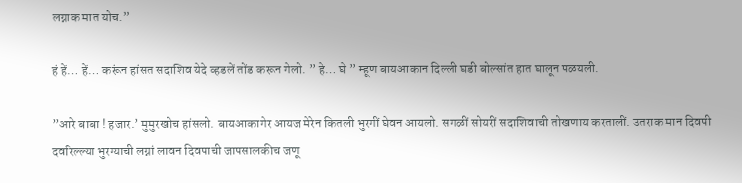लग्नाक मात योच.”

हं हें… हें… करूंन हांसत सदाशिव येदे व्हडलें तोंड करून गेलो. ” हे… घे ” म्हूण बायआकान दिल्ली घडी बोल्सांत हात घालून पळयली.

”आरे बाबा ! हजार.’ मुमुरखोच हांसलो. बायआकागेर आयज मेरेन कितली भुरगीं घेवन आयलो. सगळीं सोयरीं सदाशिवाची तोखणाय करतालीं. उतराक मान दिवपी दवरिल्ल्या भुरग्याची लग्नां लावन दिवपाची जापसालकीच जणू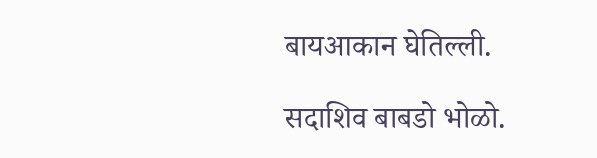बायआकान घेतिल्ली.

सदाशिव बाबडो भोळो.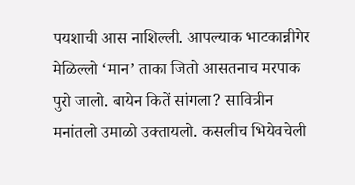पयशाची आस नाशिल्ली. आपल्याक भाटकान्नीगेर मेळिल्लो ‘मान’ ताका जितो आसतनाच मरपाक पुरो जालो. बायेन कितें सांगला? सावित्रीन मनांतलो उमाळो उक्तायलो. कसलीच भियेवचेली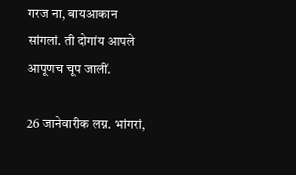गरज ना, बायआकान सांगलां. ती दोगांय आपले आपूणच चूप जालीं.

26 जानेवारीक लग्न. भांगरां,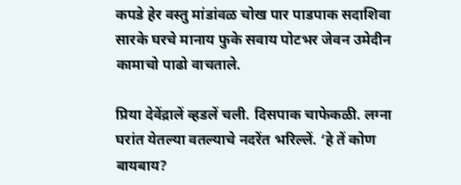कपडे हेर वस्तु मांडांवळ चोख पार पाडपाक सदाशिवा सारके घरचे मानाय फुके सवाय पोटभर जेवन उमेदीन कामाचो पाढो वाचताले.

प्रिया देवेंद्रालें व्हडलें चली. दिसपाक चाफेकळी. लग्ना घरांत येतल्या वतल्याचे नदरेंत भरिल्लें. ‘हे तें कोण बायबाय?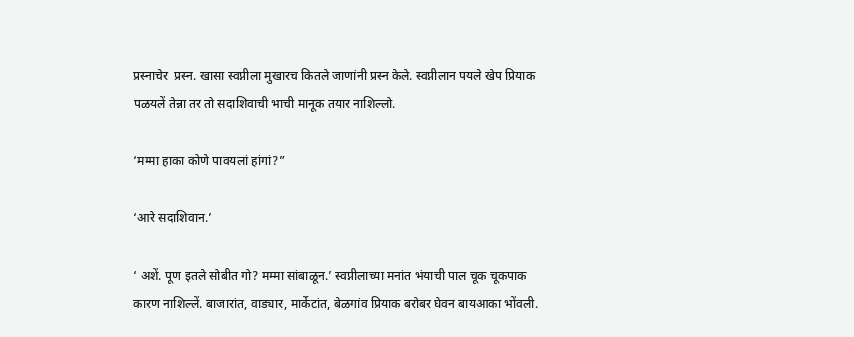प्रस्नाचेर  प्रस्न. खासा स्वप्नीला मुखारच कितले जाणांनी प्रस्न केले. स्वप्नीलान पयले खेप प्रियाक पळयलें तेन्ना तर तो सदाशिवाची भाची मानूक तयार नाशिल्लो.

‘मम्मा हाका कोणे पावयलां हांगां?”

‘आरे सदाशिवान.’

‘ अशें. पूण इतले सोबीत गो? मम्मा सांबाळून.’ स्वप्नीलाच्या मनांत भंयाची पाल चूक चूकपाक कारण नाशिल्लें. बाजारांत, वाड्यार, मार्केटांत, बेळगांव प्रियाक बरोबर घेवन बायआका भोंवली.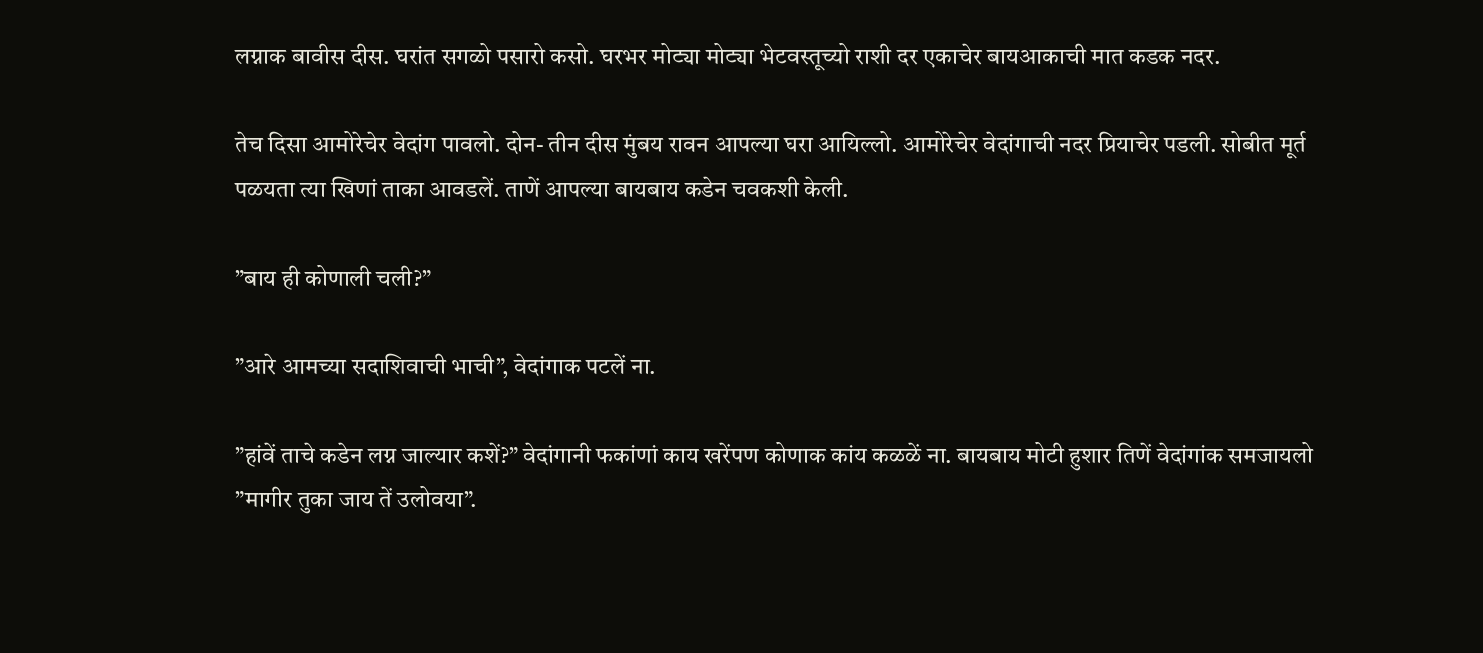लग्नाक बावीस दीस. घरांत सगळो पसारो कसो. घरभर मोट्या मोट्या भेटवस्तूच्यो राशी दर एकाचेर बायआकाची मात कडक नदर.

तेच दिसा आमोरेचेर वेदांग पावलो. दोन- तीन दीस मुंबय रावन आपल्या घरा आयिल्लो. आमोरेचेर वेदांगाची नदर प्रियाचेर पडली. सोबीत मूर्त पळयता त्या खिणां ताका आवडलें. ताणें आपल्या बायबाय कडेन चवकशी केली.

”बाय ही कोणाली चली?”

”आरे आमच्या सदाशिवाची भाची”, वेदांगाक पटलें ना.

”हांवें ताचे कडेन लग्न जाल्यार कशें?” वेदांगानी फकांणां काय खरेंपण कोणाक कांय कळळें ना. बायबाय मोटी हुशार तिणें वेदांगांक समजायलो ”मागीर तुका जाय तें उलोवया”.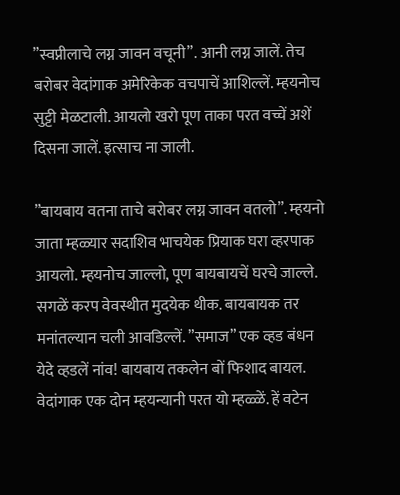”स्वप्नीलाचे लग्न जावन वचूनी”. आनी लग्न जालें. तेच बरोबर वेदांगाक अमेरिकेक वचपाचें आशिल्लें. म्हयनोच सुट्टी मेळटाली. आयलो खरो पूण ताका परत वच्चें अशें दिसना जालें. इत्साच ना जाली.

”बायबाय वतना ताचे बरोबर लग्न जावन वतलो”. म्हयनो जाता म्हळ्यार सदाशिव भाचयेक प्रियाक घरा व्हरपाक आयलो. म्हयनोच जाल्लो, पूण बायबायचें घरचे जाल्ले. सगळें करप वेवस्थीत मुदयेक थीक. बायबायक तर मनांतल्यान चली आवडिल्लें. ”समाज” एक व्हड बंधन येदे व्हडलें नांव! बायबाय तकलेन बों फिशाद बायल. वेदांगाक एक दोन म्हयन्यानी परत यो म्हळ्ळें. हें वटेन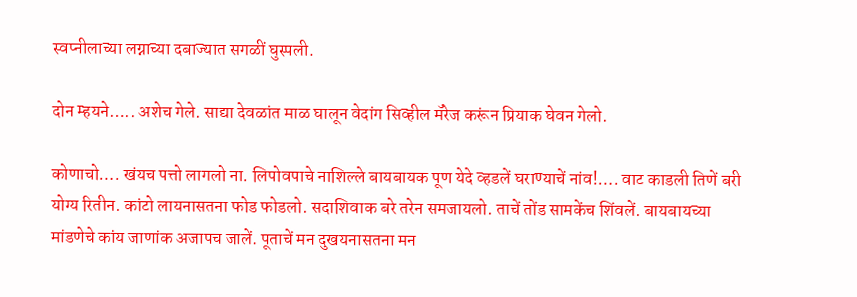स्वप्नीलाच्या लग्नाच्या दबाज्यात सगळीं घुस्पली.

दोन म्हयने….. अशेच गेले. साद्या देवळांत माळ घालून वेदांग सिव्हील मॅरेज करूंन प्रियाक घेवन गेलो.

कोणाचो…. खंयच पत्तो लागलो ना. लिपोवपाचे नाशिल्ले बायबायक पूण येदे व्हडलें घराण्याचें नांव!…. वाट काडली तिणें बरी योग्य रितीन. कांटो लायनासतना फोड फोडलो. सदाशिवाक बरे तरेन समजायलो. ताचें तोंड सामकेंच शिंवलें. बायबायच्या मांडणेचे कांय जाणांक अजापच जालें. पूताचें मन दुखयनासतना मन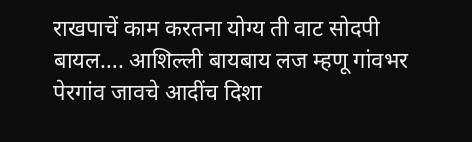राखपाचें काम करतना योग्य ती वाट सोदपी बायल…. आशिल्ली बायबाय लज म्हणू गांवभर पेरगांव जावचे आदींच दिशा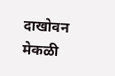दाखोवन मेकळी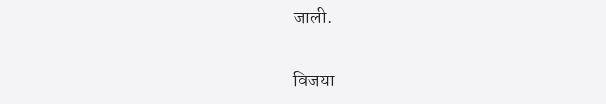जाली.

विजया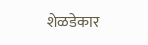शेळडेकार